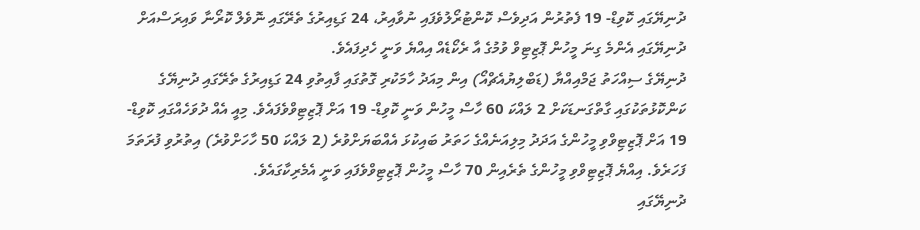ދުނިޔޭގައި ކޮވިޑް- 19 ފެތުރުން އަދިވެސް ކޮންޓުރޯލުވެފައި ނުވާއިރު، 24 ގަޑިއިރުގެ ތެރޭގައި ނޮވެލް ކޮރޯނާ ވައިރަސްއަށް ދުނިޔޭގައި އެންމެ ގިނަ މީހުން ޕޮޒިޓިވް ވުމުގެ އާ ރެކޯޑެއް އިއްޔެ ވަނީ ހެދިފައެވެ.
ދުނިޔޭގެ ސިއްހަތު ޖަމްއިއްޔާ (ޑަބްލިޔުއެޗްއޯ) އިން މިއަދު ހާމަކުރި ގޮތުގައި ފާއިތުވި 24 ގަޑިއިރުގެ ތެރޭގައި ދުނިޔޭގެ ކަންކޮޅުތަކުގައި ގާތްގަނޑަކަށް 2 ލައްކަ 60 ހާސް މީހުން ވަނީ ކޮވިޑް- 19 އަށް ޕޮޒިޓިވްވެފައެވެ. މިއީ އެއް ދުވަހެއްގައި ކޮވިޑް- 19 އަށް ޕޮޒިޓިވްވި މީހުންގެ އަދަދު މިލިއަނެއްގެ ހަތަރު ބައިކުޅަ އެއްބަޔަށްވުރެ (2 ލައްކަ 50 ހާހަށްވުރެ) އިތުރުވި ފުރަތަމަ ފަހަރެވެ. އިއްޔެ ޕޮޒިޓިވްވި މީހުންގެ ތެރެއިން 70 ހާސް މީހުން ޕޮޒިޓިވްވެފައި ވަނީ އެމެރިކާގައެވެ.
ދުނިޔޭގައި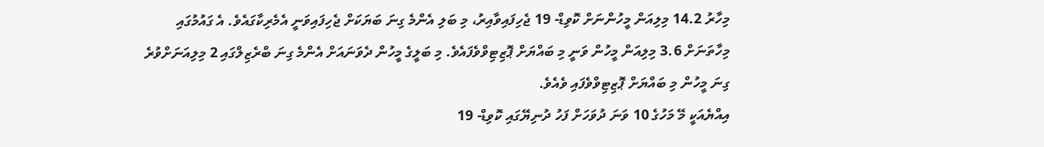މިހާރު 14.2 މިލިއަން މީހުންނަށް ކޮވިޑް- 19 ޖެހިފައިވާއިރު، މި ބަލި އެންމެ ގިނަ ބަޔަކަށް ޖެހިފައިވަނީ އެމެރިކާގައެވެ. އެ ގައުމުގައި މިހާތަނަށް 3.6 މިލިއަން މީހުން ވަނީ މި ބައްޔަށް ޕޮޒިޓިވްވެފައެވެ. މި ބަލީގެ މީހުން ދެވަނައަށް އެންމެ ގިނަ ބްރެޒިލްގައި 2 މިލިއަނަށްވުރެ ގިނަ މީހުން މި ބައްޔަށް ޕޮޒިޓިވްވެފައި ވެއެވެ.
އިއްޔެއަކީ މޭ މަހުގެ 10 ވަނަ ދުވަހަށް ފަހު ދުނިޔޭގައި ކޮވިޑް- 19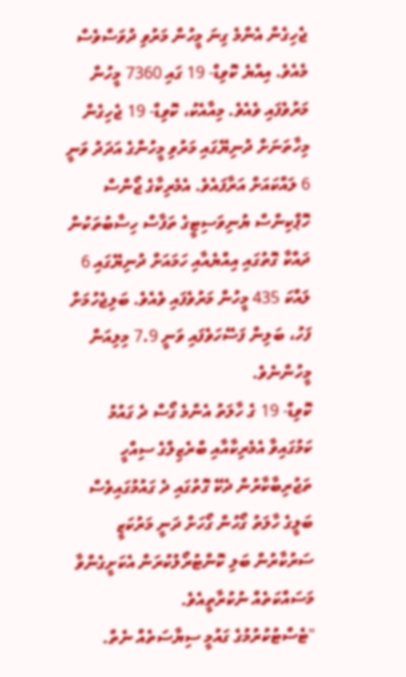ޖެހިގެން އެންމެ ގިނަ މީހުން މަރުވި ދުވަސްވެސް މެއެވެ. އިއްޔެ ކޮވިޑް- 19 ގައި 7360 މީހުން މަރުވެފައި ވެއެވެ. މިއާއެކު، ކޮވިޑް- 19 ޖެހިގެން މިހާތަނަށް ދުނިޔޭގައި މަރުވި މީހުންގެ އަދަދު ވަނީ 6 ލައްކައަށް އަރާފައެވެ. އެމެރިކާގެ ޖޯންސް ހޮޕްކިންސް ޔުނިވަސިޓީގެ ތަފާސް ހިސާބުތަކުން ދައްކާ ގޮތުގައި އިއްޔެއާއި ހަމައަށް ދުނިޔޭގައި 6 ލައްކަ 435 މީހުން މަރުވެފައި ވެއެވެ. ބަލިޖެހުމަށް ފަހު، ބަލިން ފަސޭހަވެފައި ވަނީ 7.9 މިލިއަން މީހުންނެވެ.
ކޮވިޑް- 19 ގެ ހާލަތު އެންމެ ގޯސް ދެ ގައުމު ކަމުގައިވާ އެމެރިކާއާއި ބްރެޒިލްގެ ސިއްހީ ތަޖުރިބާކާރުން ދެކޭ ގޮތުގައި ދެ ގައުމުގައިވެސް ބަލީގެ ހާލަތު ގޯހުން ގޯހަށް ދަނީ މަރުކަޒީ ސަރުކާރުން ބަލި ކޮންޓުރޯލުކުރަން އެކަށީގެންވާ މަސައްކަތެއް ނުކުރާތީއެވެ.
"ޓެސްޓުކުރުމުގެ ގައުމީ ސިޔާސަތެއް ނެތް.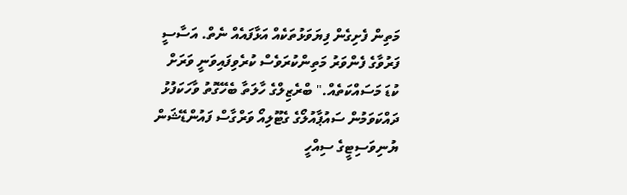މަތިން ފެށިގެން ފިޔަވަޅުތަކެއް އަޅާފައެއް ނެތް. އަސާސީ ފަރުވާގެ ފެންވަރު މަތިންކުރަވެސް ކުރެވިފައިވަނީ ވަރަށް ކުޑަ މަސައްކަތެއް." ބްރެޒިލްގެ ހާލަތާ ބެހޭގޮތު ވާހަކަފުޅު ދައްކަވަމުން ސައުޕާއުލޯގެ ގެޓޫލިއޯ ވަރްގާސް ފައުންޑޭޝަން ޔުނިވަސިޓީގެ ސިއްހީ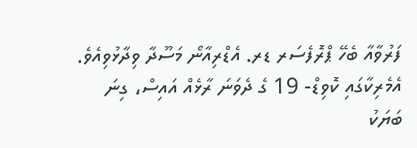ފަރުވާއާ ބެހޭ ޕްރޮފެސަރ ޑރ. އެޑްރިއާނޯ މަސޫދާ ވިދާޅުވިއެވެ.
އެމެރިކާގައި ކޮވިޑް- 19 ގެ ދެވަނަ ރާޅެއް އައިސް، ގިނަ ބަޔަކު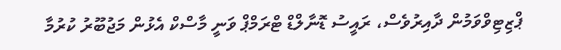ޕްޒިޓިވްވަމުން ދާއިރުވެސް، ރައީސު ޑޮނާލްޑް ޓްރަމްޕް ވަނީ މާސްކް އެޅުން މަޖުބޫރު ކުރުމާ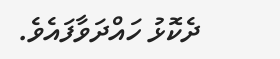ދެކޮޅު ހައްދަވާފައެވެ.